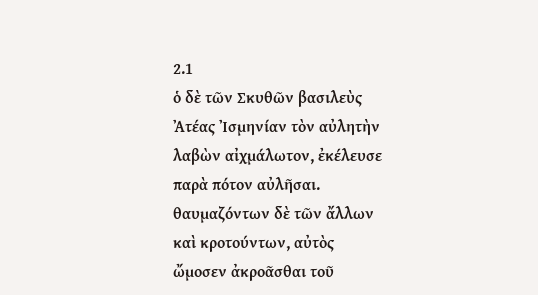2.1
ὁ δὲ τῶν Σκυθῶν βασιλεὺς Ἀτέας Ἰσμηνίαν τὸν αὐλητὴν λαβὼν αἰχμάλωτον, ἐκέλευσε παρὰ πότον αὐλῆσαι. θαυμαζόντων δὲ τῶν ἄλλων καὶ κροτούντων, αὐτὸς ὤμοσεν ἀκροᾶσθαι τοῦ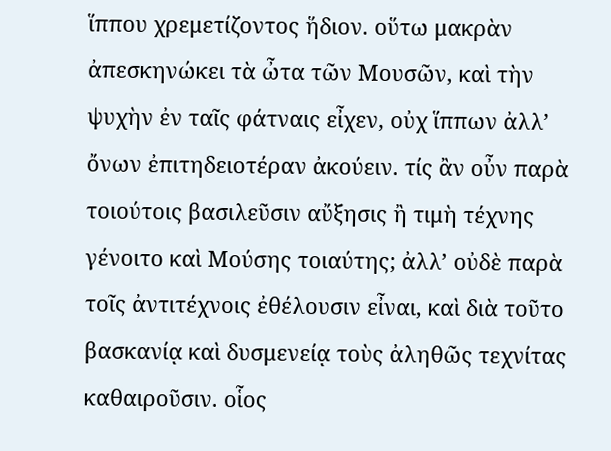ἵππου χρεμετίζοντος ἥδιον. οὕτω μακρὰν ἀπεσκηνώκει τὰ ὦτα τῶν Μουσῶν, καὶ τὴν ψυχὴν ἐν ταῖς φάτναις εἶχεν, οὐχ ἵππων ἀλλʼ ὄνων ἐπιτηδειοτέραν ἀκούειν. τίς ἂν οὖν παρὰ τοιούτοις βασιλεῦσιν αὔξησις ἢ τιμὴ τέχνης γένοιτο καὶ Μούσης τοιαύτης; ἀλλʼ οὐδὲ παρὰ τοῖς ἀντιτέχνοις ἐθέλουσιν εἶναι, καὶ διὰ τοῦτο βασκανίᾳ καὶ δυσμενείᾳ τοὺς ἀληθῶς τεχνίτας καθαιροῦσιν. οἷος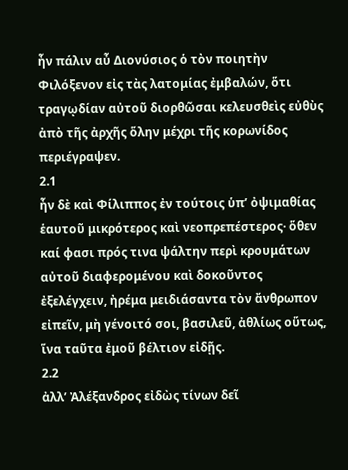ἦν πάλιν αὖ Διονύσιος ὁ τὸν ποιητὴν Φιλόξενον εἰς τὰς λατομίας ἐμβαλών, ὅτι τραγῳδίαν αὐτοῦ διορθῶσαι κελευσθεὶς εὐθὺς ἀπὸ τῆς ἀρχῆς ὅλην μέχρι τῆς κορωνίδος περιέγραψεν.
2.1
ἦν δὲ καὶ Φίλιππος ἐν τούτοις ὑπʼ ὀψιμαθίας ἑαυτοῦ μικρότερος καὶ νεοπρεπέστερος· ὅθεν καί φασι πρός τινα ψάλτην περὶ κρουμάτων αὐτοῦ διαφερομένου καὶ δοκοῦντος ἐξελέγχειν, ἠρέμα μειδιάσαντα τὸν ἄνθρωπον εἰπεῖν, μὴ γένοιτό σοι, βασιλεῦ, ἀθλίως οὕτως, ἵνα ταῦτα ἐμοῦ βέλτιον εἰδῇς.
2.2
ἀλλʼ Ἀλέξανδρος εἰδὼς τίνων δεῖ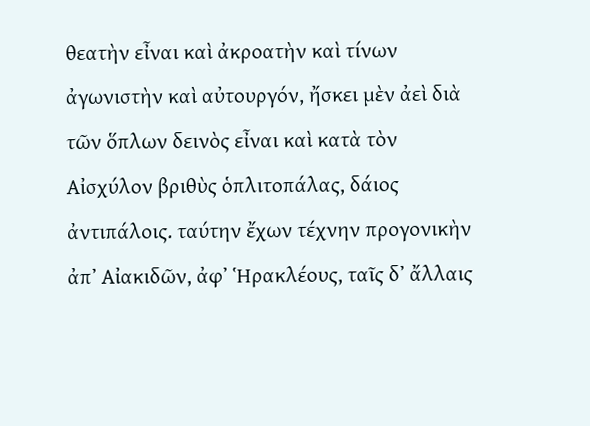θεατὴν εἶναι καὶ ἀκροατὴν καὶ τίνων ἀγωνιστὴν καὶ αὐτουργόν, ἤσκει μὲν ἀεὶ διὰ τῶν ὅπλων δεινὸς εἶναι καὶ κατὰ τὸν Αἰσχύλον βριθὺς ὁπλιτοπάλας, δάιος ἀντιπάλοις. ταύτην ἔχων τέχνην προγονικὴν ἀπʼ Αἰακιδῶν, ἀφʼ Ἡρακλέους, ταῖς δʼ ἄλλαις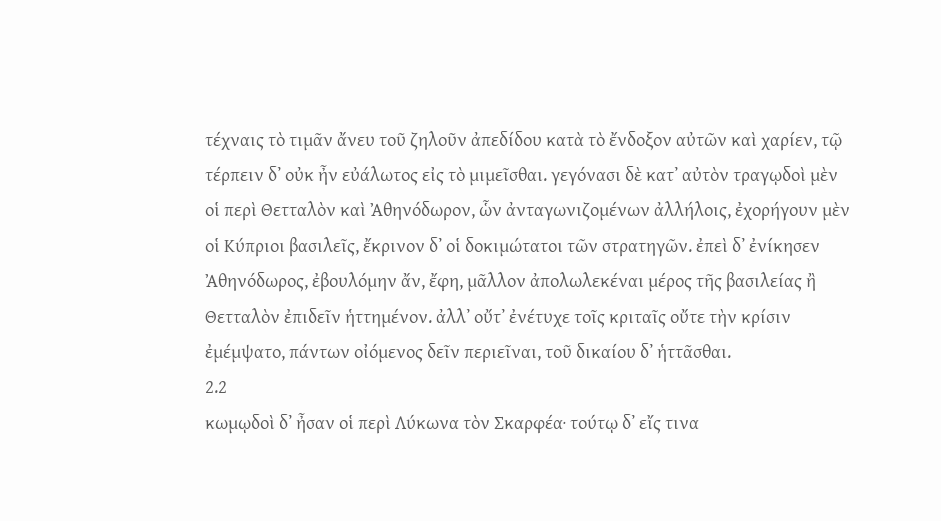τέχναις τὸ τιμᾶν ἄνευ τοῦ ζηλοῦν ἀπεδίδου κατὰ τὸ ἔνδοξον αὐτῶν καὶ χαρίεν, τῷ τέρπειν δʼ οὐκ ἦν εὐάλωτος εἰς τὸ μιμεῖσθαι. γεγόνασι δὲ κατʼ αὐτὸν τραγῳδοὶ μὲν οἱ περὶ Θετταλὸν καὶ Ἀθηνόδωρον, ὧν ἀνταγωνιζομένων ἀλλήλοις, ἐχορήγουν μὲν οἱ Κύπριοι βασιλεῖς, ἔκρινον δʼ οἱ δοκιμώτατοι τῶν στρατηγῶν. ἐπεὶ δʼ ἐνίκησεν Ἀθηνόδωρος, ἐβουλόμην ἄν, ἔφη, μᾶλλον ἀπολωλεκέναι μέρος τῆς βασιλείας ἢ Θετταλὸν ἐπιδεῖν ἡττημένον. ἀλλʼ οὔτʼ ἐνέτυχε τοῖς κριταῖς οὔτε τὴν κρίσιν ἐμέμψατο, πάντων οἰόμενος δεῖν περιεῖναι, τοῦ δικαίου δʼ ἡττᾶσθαι.
2.2
κωμῳδοὶ δʼ ἦσαν οἱ περὶ Λύκωνα τὸν Σκαρφέα· τούτῳ δʼ εἴς τινα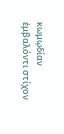κωμῳδίαν ἐμβαλόντι στίχον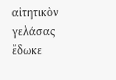αἰτητικὸν γελάσας ἔδωκε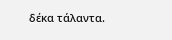δέκα τάλαντα.